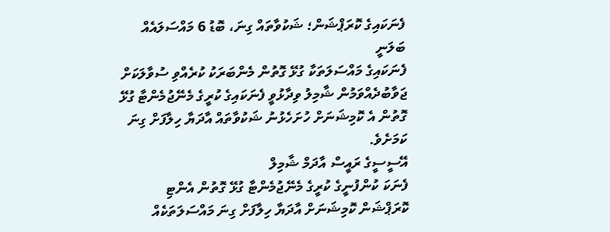ފެނަކައިގެ ކޮރަޕްޝަން؛ ޝަކުވާތައް ގިނަ، ބޮޑު 6 މައްސަލައެއް ބަލަނީ
ފެނަކައިގެ މައްސަލަތަކާ ގުޅޭ ގޮތުން މެންބަރަކު ކުރެއްވި ސުވާލަކަށް ޖަވާބުދެއްވަމުން ޝާމިލު ވިދާޅުވީ ފެނަކައިގެ ކުރީގެ މެނޭޖުމެންޓާ ގުޅޭ ގޮތުން އެ ކޮމިޝަނަށް ހުށަހެޅުނު ޝަކުވާތައް އާދަޔާ ހިލާފަށް ގިނަ ކަމަށެވެ.
އޭސީސީގެ ރައީސް އާދަމް ޝާމިލް
ފެނަކަ ކުންފުނީގެ ކުރީގެ މެނޭޖުމެންޓާ ގުޅޭ ގޮތުން އެންޓި ކޮރަޕްޝަން ކޮމިޝަނަށް އާދަޔާ ހިލާފަށް ގިނަ މައްސަލަތަކެއް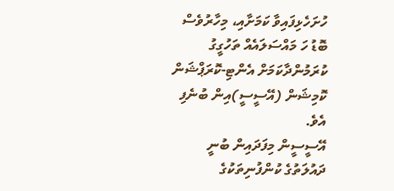ހުށަހެޅިފައިވާ ކަމަށާއި، މިހާރުވެސް ބޮޑު ހަ މައްސަލައެއް ތަހުގީގު ކުރަމުންދާކަމަށް އެންޓި-ކޮރަޕްޝަން ކޮމިޝަން (އޭސީސީ)އިން ބުނެފި އެވެ.
އޭސީސީން މިފަދައިން ބުނީ ދައުލަތުގެ ކުންފުނިތަކުގެ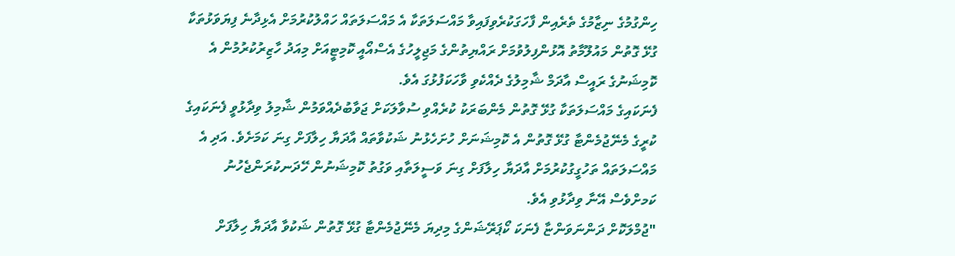ހިންގުމުގެ ނިޒާމުގެ ތެރެއިން ފާހަގަކުރެވިފައިވާ މައްސަލަތަކާ އެ މައްސަލަތައް ހައްލުކުރުމަށް އެޅިދާނެ ފިޔަވަޅުތަކާ ގުޅޭ ގޮތުން މައުލޫމާތު އޮޅުންފިލުވުމަށް ރައްޔިތުންގެ މަޖިލީހުގެ އެސްއޯއީ ކޮމިޓީއަށް މިއަދު ހާޒިރުކުރުމުން އެ ކޮމިޝަނުގެ ރައީސް އާދަމް ޝާމިލުގެ ދެއްކެވި ވާހަކަފުޅުގަ އެވެ.
ފެނަކައިގެ މައްސަލަތަކާ ގުޅޭ ގޮތުން މެންބަރަކު ކުރެއްވި ސުވާލަކަށް ޖަވާބުދެއްވަމުން ޝާމިލު ވިދާޅުވީ ފެނަކައިގެ ކުރީގެ މެނޭޖުމެންޓާ ގުޅޭ ގޮތުން އެ ކޮމިޝަނަށް ހުށަހެޅުނު ޝަކުވާތައް އާދަޔާ ހިލާފަށް ގިނަ ކަމަށެވެ. އަދި އެ މައްސަލަތައް ތަހުގީގުކުރުމަށް އާދަޔާ ހިލާފަށް ގިނަ ވަސީލަތާއި ވަގުތު ކޮމިޝަނުން ހޭދަނކުރަންޖެހުނު ކަމށްވެސް އޭނާ ވިދާޅުވި އެވެ.
"ޖުމްލަކޮށް ދަންނަވަންޏާ ފެނަކަ ކޯޕަރޭޝަންގެ މިދިޔަ މެނޭޖުމެންޓާ ގުޅޭ ގޮތުން ޝަކުވާ އާދަޔާ ހިލާފަށް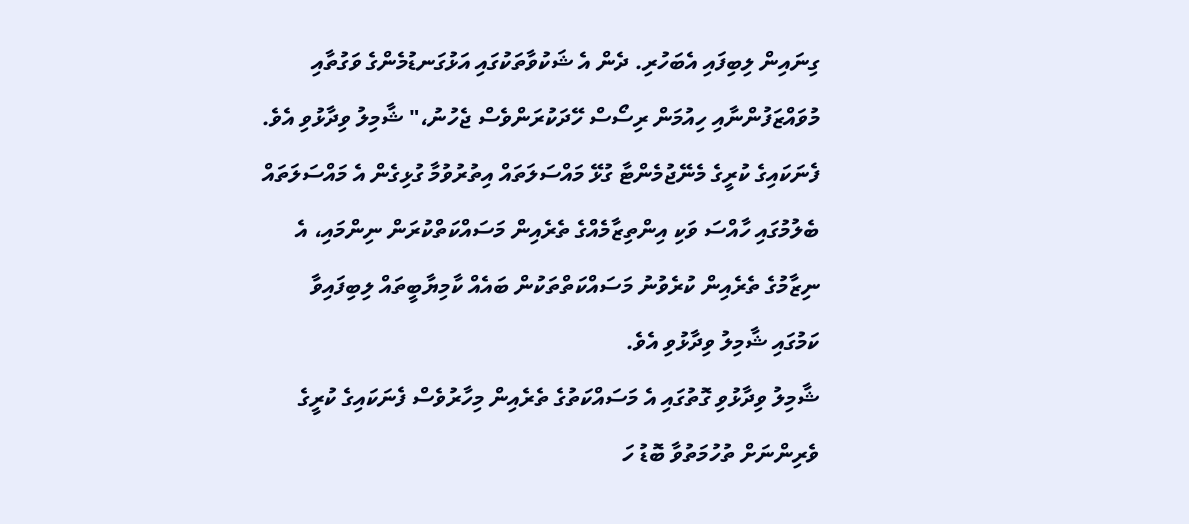ގިނައިން ލިބިފައި އެބަހުރި. ދެން އެ ޝަކުވާތަކުގައި އަޅުގަނޑުމެންގެ ވަގުތާއި މުވައްޒަފުންނާއި ހިއުމަން ރިސޯސް ހޭދަކުރަންވެސް ޖެހުނު،" ޝާމިލު ވިދާޅުވި އެވެ.
ފެނަކައިގެ ކުރީގެ މެނޭޖުމެންޓާ ގުޅޭ މައްސަލަތައް އިތުރުވުމާ ގުޅިގެން އެ މައްސަލަތައް ބެލުމުގައި ހާއްސަ ވަކި އިންތިޒާމެއްގެ ތެރެއިން މަސައްކަތްކުރަން ނިންމައި، އެ ނިޒާމުގެ ތެރެއިން ކުރެވުނު މަސައްކަތްތަކުން ބައެއް ކާމިޔާބީތައް ލިބިފައިވާ ކަމުގައި ޝާމިލު ވިދާޅުވި އެވެ.
ޝާމިލު ވިދާޅުވި ގޮތުގައި އެ މަސައްކަތުގެ ތެރެއިން މިހާރުވެސް ފެނަކައިގެ ކުރީގެ ވެރިންނަށް ތުހުމަތުވާ ބޮޑު ހަ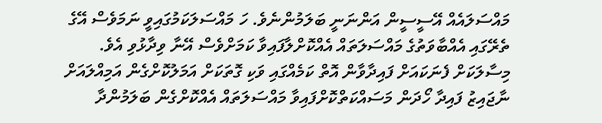މައްސަލައެއް އޭސީސީން އަންނަނީ ބަލަމުންނެވެ. ހަ މައްސަލަކަމުގައިވީ ނަމަވެސް އޭގެ ތެރޭގައި އެއްބާވަތުގެ މައްސަލަތައް އެއްކޮށްލާފައިވާ ކަމަށްވެސް އޭނާ ވިދާޅުވި އެވެ.
މިސާލަކަށް ފެނަކައަށް ފައިދާވާން އޮތް ކަމެއްގައި ވަކި ގޮތަކަށް އަމަލުކޮށްގެން އަމިއްލައަށް ނާޖައިޒު ފައިދާ ހޯދަން މަސައްކަތްކޮށްފައިވާ މައްސަލަތައް އެއްކޮށްގެން ބަލަމުންދާ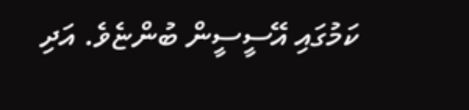ކަމުގައި އޭސީސީން ބުންޏެވެ. އަދި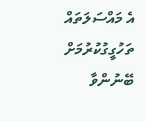އެ މައްސަލަތައް ތަހުގީގުކުރުމަށް ބޭނުންވާ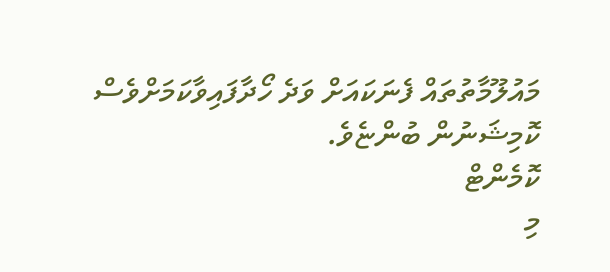މައުލޫމާތުތައް ފެނަކައަށް ވަދެ ހޯދާފައިވާކަމަށްވެސް ކޮމިޝަނުން ބުންޏެވެ.
ކޮމެންޓް
މި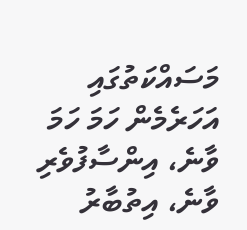މަސައްކަތުގައި އަހަރެމެން ހަމަ ހަމަ ވާނެ، އިންސާފުވެރި ވާނެ، އިތުބާރު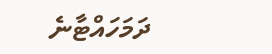ދަމަހައްޓާނެ